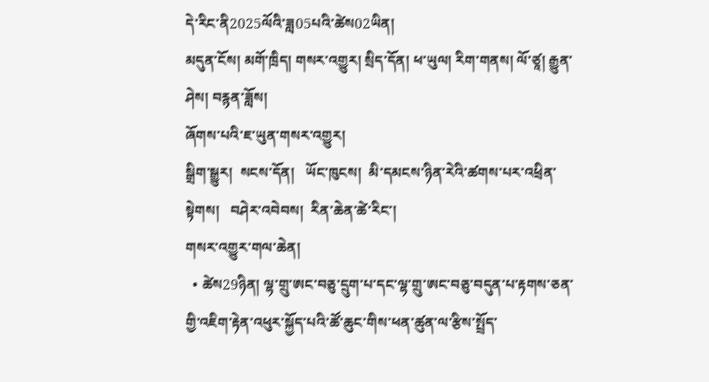དེ་རིང་ནི2025ལོའི་ཟླ05པའི་ཚེས02ཡིན།
མདུན་ངོས། མགོ་ཁྲིད། གསར་འགྱུར། སྲིད་དོན། ཕ་ཡུལ། རིག་གནས། ལོ་ཙཱ། རྒྱུན་ཤེས། བརྙན་ཟློས།
ཞོགས་པའི་ཇ་ཡུན་གསར་འགྱུར།
སྒྲིག་སྒྱུར།  སངས་དོན།   ཡོང་ཁུངས།  མི་དམངས་ཉིན་རེའི་ཚགས་པར་འཕྲིན་སྟེགས།   བཤེར་འབེབས།  རིན་ཆེན་ཚེ་རིང་།
གསར་འགྱུར་གལ་ཆེན།
  • ཚེས29ཉིན། ལྷ་གྲུ་ཨང་བཅུ་དྲུག་པ་དང་ལྷ་གྲུ་ཨང་བཅུ་བདུན་པ་རྟགས་ཅན་གྱི་འཇིག་རྟེན་འཕུར་སྐྱོད་པའི་ཚོ་ཆུང་གིས་ཕན་ཚུན་ལ་རྩིས་སྤྲོད་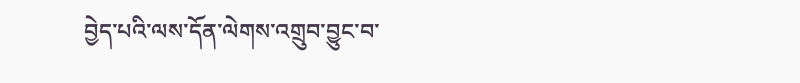བྱེད་པའི་ལས་དོན་ལེགས་འགྲུབ་བྱུང་བ་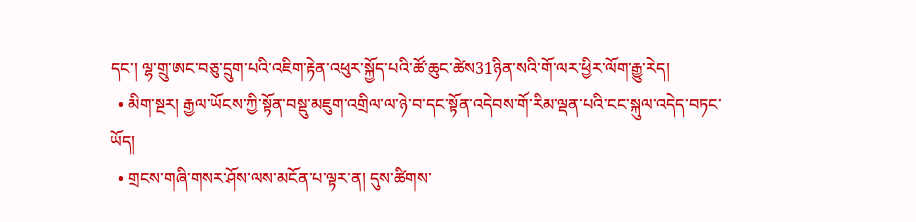དང་། ལྷ་གྲུ་ཨང་བཅུ་དྲུག་པའི་འཇིག་རྟེན་འཕུར་སྐྱོད་པའི་ཚོ་ཆུང་ཚེས31ཉིན་སའི་གོ་ལར་ཕྱིར་ལོག་རྒྱུ་རེད།
  • མིག་སྔར། རྒྱལ་ཡོངས་ཀྱི་སྟོན་བསྡུ་མཇུག་འགྲིལ་ལ་ཉེ་བ་དང་སྟོན་འདེབས་གོ་རིམ་ལྡན་པའི་ངང་སྐུལ་འདེད་བཏང་ཡོད།
  • གྲངས་གཞི་གསར་ཤོས་ལས་མངོན་པ་ལྟར་ན། དུས་ཚིགས་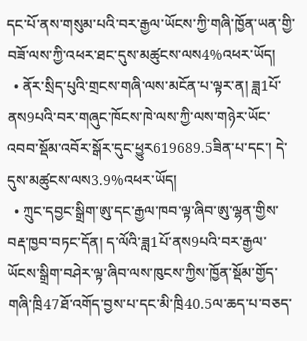དང་པོ་ནས་གསུམ་པའི་བར་རྒྱལ་ཡོངས་ཀྱི་གཞི་ཁྱོན་ཡན་གྱི་བཟོ་ལས་ཀྱི་འཕར་ཐང་དུས་མཚུངས་ལས4%འཕར་ཡོད།
  • ནོར་སྲིད་པུའི་གྲངས་གཞི་ལས་མངོན་པ་ལྟར་ན། ཟླ1པོ་ནས9པའི་བར་གཞུང་ཁོངས་ཁེ་ལས་ཀྱི་ལས་གཉེར་ཡོང་འབབ་སྡོམ་འབོར་སྒོར་དུང་ཕྱུར619689.5ཟིན་པ་དང་། དེ་དུས་མཚུངས་ལས3.9%འཕར་ཡོད།
  • ཀྲུང་དབྱང་སྒྲིག་ཨུ་དང་རྒྱལ་ཁབ་ལྟ་ཞིབ་ཨུ་ལྷན་གྱིས་བརྡ་ཁྱབ་བཏང་དོན། ད་ལོའི་ཟླ1པོ་ནས9པའི་བར་རྒྱལ་ཡོངས་སྒྲིག་བཤེར་ལྟ་ཞིབ་ལས་ཁུངས་ཀྱིས་ཁྱོན་སྡོམ་གྱོད་གཞི་ཁྲི47ཐོ་འགོད་བྱས་པ་དང་མི་ཁྲི40.5ལ་ཆད་པ་བཅད་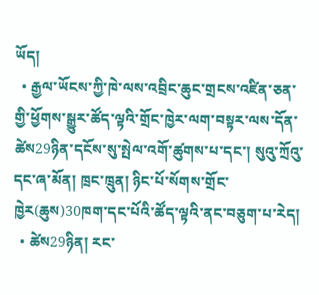ཡོད།
  • རྒྱལ་ཡོངས་ཀྱི་ཁེ་ལས་འབྲིང་ཆུང་གྲངས་འཛིན་ཅན་གྱི་ཕྱོགས་སྒྱུར་ཚོད་ལྟའི་གྲོང་ཁྱེར་ལག་བསྟར་ལས་དོན་ཚེས29ཉིན་དངོས་སུ་སྤེལ་འགོ་ཚུགས་པ་དང་། སུའུ་ཀྲོའུ་དང་ཞ་མོན། ཁྲང་ཁྲུན། ཉིང་པོ་སོགས་གྲོང་ཁྱེར(ཆུས)30ཁག་དང་པོའི་ཚོད་ལྟའི་ནང་བཅུག་པ་རེད།
  • ཚེས29ཉིན། རང་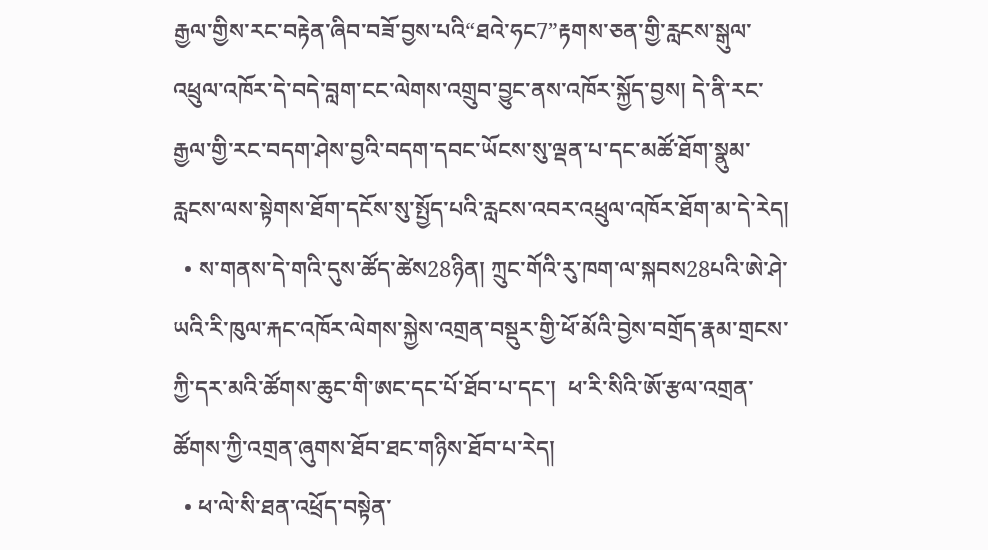རྒྱལ་གྱིས་རང་བརྟེན་ཞིབ་བཟོ་བྱས་པའི“ཐའེ་ཧང7”རྟགས་ཅན་གྱི་རླངས་སྒུལ་འཕྲུལ་འཁོར་དེ་བདེ་བླག་ངང་ལེགས་འགྲུབ་བྱུང་ནས་འཁོར་སྐྱོད་བྱས། དེ་ནི་རང་རྒྱལ་གྱི་རང་བདག་ཤེས་བྱའི་བདག་དབང་ཡོངས་སུ་ལྡན་པ་དང་མཚོ་ཐོག་སྣུམ་རླངས་ལས་སྟེགས་ཐོག་དངོས་སུ་སྤྱོད་པའི་རླངས་འབར་འཕྲུལ་འཁོར་ཐོག་མ་དེ་རེད།
  • ས་གནས་དེ་གའི་དུས་ཚོད་ཚེས28ཉིན། ཀྲུང་གོའི་རུ་ཁག་ལ་སྐབས28པའི་ཨེ་ཤེ་ཡའི་རི་ཁུལ་རྐང་འཁོར་ལེགས་སྐྱེས་འགྲན་བསྡུར་གྱི་ཕོ་མོའི་བྱེས་བགྲོད་རྣམ་གྲངས་ཀྱི་དར་མའི་ཚོགས་ཆུང་གི་ཨང་དང་པོ་ཐོབ་པ་དང་།  ཕ་རི་སིའི་ཨོ་རྩལ་འགྲན་ཚོགས་ཀྱི་འགྲན་ཞུགས་ཐོབ་ཐང་གཉིས་ཐོབ་པ་རེད།
  • ཕ་ལེ་སི་ཐན་འཕྲོད་བསྟེན་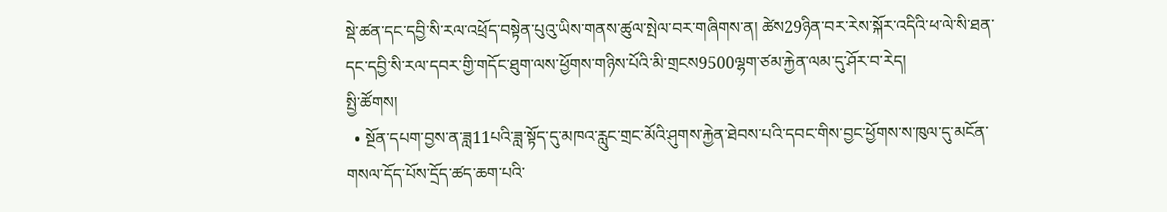སྡེ་ཚན་དང་དབྱི་སི་རལ་འཕྲོད་བསྟེན་པུའུ་ཡིས་གནས་ཚུལ་སྤེལ་བར་གཞིགས་ན། ཚེས29ཉིན་བར་རེས་སྐོར་འདིའི་ཕ་ལེ་སི་ཐན་དང་དབྱི་སི་རལ་དབར་གྱི་གདོང་ཐུག་ལས་ཕྱོགས་གཉིས་པོའི་མི་གྲངས9500ལྷག་ཙམ་རྐྱེན་ལམ་དུ་ཤོར་བ་རེད།
སྤྱི་ཚོགས།
  • སྔོན་དཔག་བྱས་ན་ཟླ11པའི་ཟླ་སྟོད་དུ་མཁའ་རླུང་གྲང་མོའི་ཤུགས་རྐྱེན་ཐེབས་པའི་དབང་གིས་བྱང་ཕྱོགས་ས་ཁུལ་དུ་མངོན་གསལ་དོད་པོས་དྲོད་ཚད་ཆག་པའི་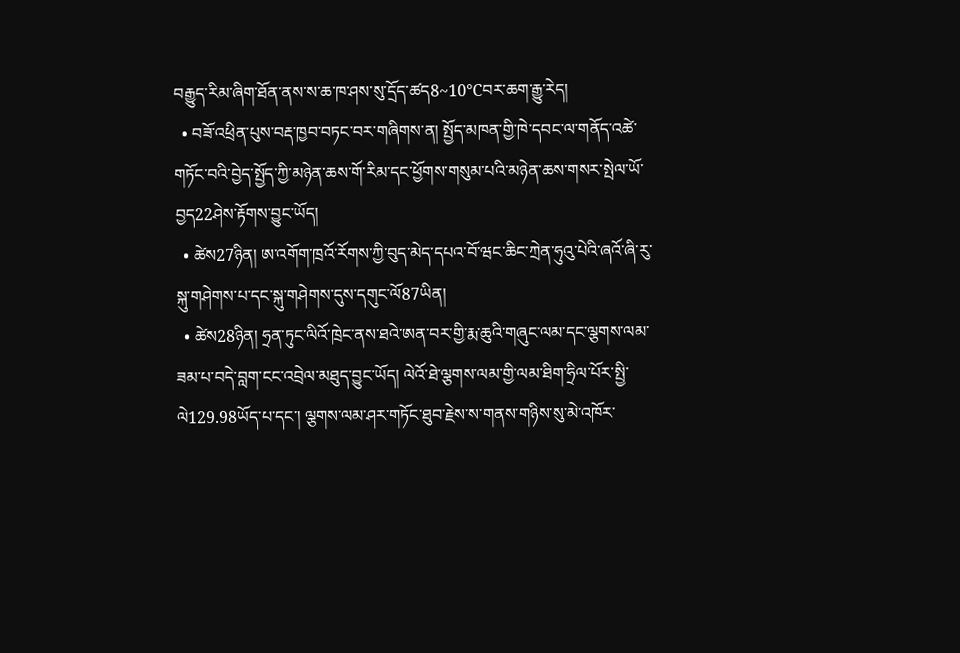བརྒྱུད་རིམ་ཞིག་ཐོན་ནས་ས་ཆ་ཁ་ཤས་སུ་དྲོད་ཚད8~10℃བར་ཆག་རྒྱུ་རེད།
  • བཟོ་འཕྲིན་པུས་བརྡ་ཁྱབ་བཏང་བར་གཞིགས་ན། སྤྱོད་མཁན་གྱི་ཁེ་དབང་ལ་གནོད་འཚེ་གཏོང་བའི་བྱེད་སྤྱོད་ཀྱི་མཉེན་ཆས་གོ་རིམ་དང་ཕྱོགས་གསུམ་པའི་མཉེན་ཆས་གསར་སྤེལ་ཡོ་བྱད22ཤེས་རྟོགས་བྱུང་ཡོད།
  • ཚེས27ཉིན། ཨ་འགོག་ཁྲའོ་རོགས་ཀྱི་བུད་མེད་དཔའ་བོ་ཝང་ཆིང་ཀྲེན་ཧུའུ་པེའི་ཞའོ་ཞི་རུ་སྐུ་གཤེགས་པ་དང་སྐུ་གཤེགས་དུས་དགུང་ལོ87ཡིན།
  • ཚེས28ཉིན། ཧྲན་ཏུང་ལིའོ་ཁྲེང་ནས་ཐའེ་ཨན་བར་གྱི་རྨ་ཆུའི་གཞུང་ལམ་དང་ལྕགས་ལམ་ཟམ་པ་བདེ་བླག་ངང་འབྲེལ་མཐུད་བྱུང་ཡོད། ལེའོ་ཐེ་ལྕགས་ལམ་གྱི་ལམ་ཐིག་ཧྲིལ་པོར་སྤྱི་ལེ129.98ཡོད་པ་དང་། ལྕགས་ལམ་ཤར་གཏོང་ཐུབ་རྗེས་ས་གནས་གཉིས་སུ་མེ་འཁོར་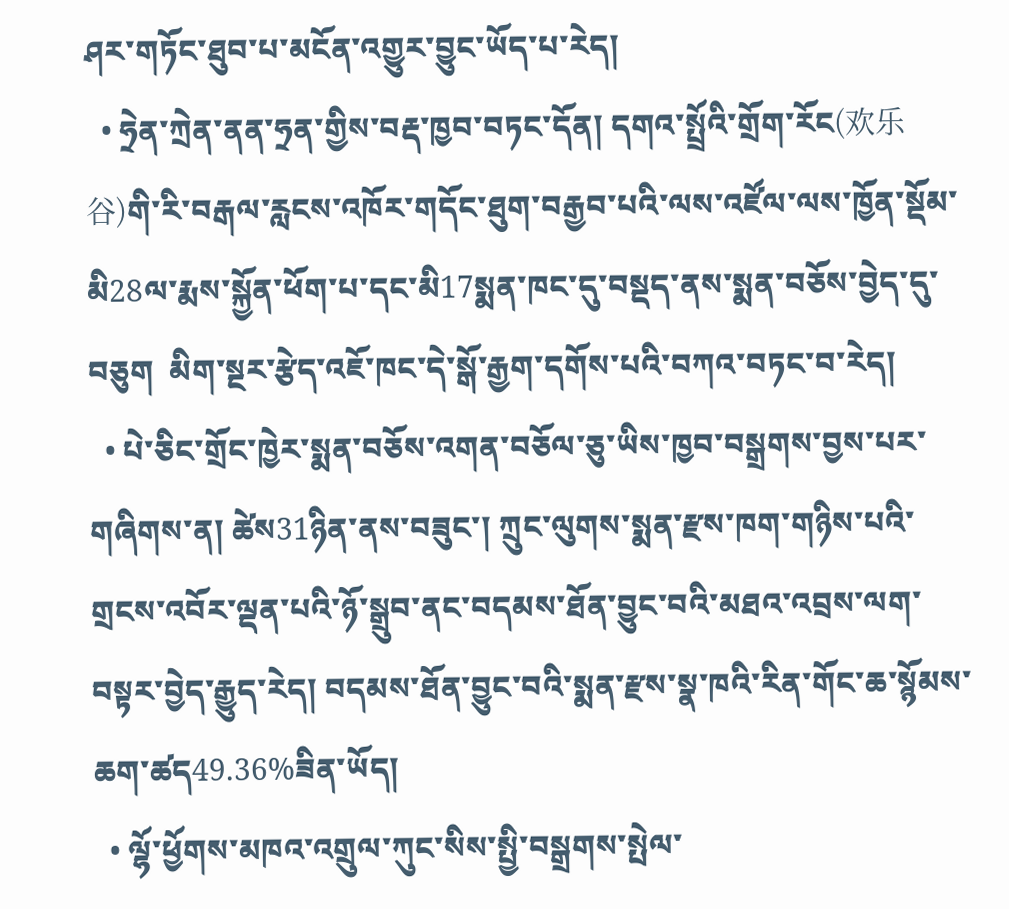ཤར་གཏོང་ཐུབ་པ་མངོན་འགྱུར་བྱུང་ཡོད་པ་རེད།
  • ཧྲེན་ཀྲེན་ནན་ཧྲན་གྱིས་བརྡ་ཁྱབ་བཏང་དོན། དགའ་སྤྲོའི་གྲོག་རོང(欢乐谷)གི་རི་བརྒལ་རླངས་འཁོར་གདོང་ཐུག་བརྒྱབ་པའི་ལས་འཛོལ་ལས་ཁྱོན་སྡོམ་མི28ལ་རྨས་སྐྱོན་ཕོག་པ་དང་མི17སྨན་ཁང་དུ་བསྡད་ནས་སྨན་བཅོས་བྱེད་དུ་བཅུག  མིག་སྔར་རྩེད་འཇོ་ཁང་དེ་སྒོ་རྒྱག་དགོས་པའི་བཀའ་བཏང་བ་རེད།
  • པེ་ཅིང་གྲོང་ཁྱེར་སྨན་བཅོས་འགན་བཅོལ་ཅུ་ཡིས་ཁྱབ་བསྒྲགས་བྱས་པར་གཞིགས་ན། ཚེས31ཉིན་ནས་བཟུང་། ཀྲུང་ལུགས་སྨན་རྫས་ཁག་གཉིས་པའི་གྲངས་འབོར་ལྡན་པའི་ཉོ་སྒྲུབ་ནང་བདམས་ཐོན་བྱུང་བའི་མཐའ་འབྲས་ལག་བསྟར་བྱེད་རྒྱུད་རེད། བདམས་ཐོན་བྱུང་བའི་སྨན་རྫས་སྣ་ཁའི་རིན་གོང་ཆ་སྙོམས་ཆག་ཚད49.36%ཟིན་ཡོད།
  • ལྷོ་ཕྱོགས་མཁའ་འགྲུལ་ཀུང་སིས་སྤྱི་བསྒྲགས་སྤེལ་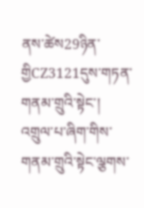ནས་ཚེས29ཉིན་གྱིCZ3121དུས་གཏན་གནམ་གྲུའི་སྟེང་། འགྲུལ་པ་ཞིག་གིས་གནམ་གྲུའི་སྟེང་ལྕགས་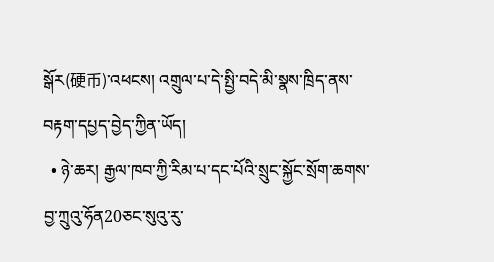སྒོར(硬币)་འཕངས། འགྲུལ་པ་དེ་སྤྱི་བདེ་མི་སྣས་ཁྲིད་ནས་བརྟག་དཔྱད་བྱེད་ཀྱིན་ཡོད།
  • ཉེ་ཆར། རྒྱལ་ཁབ་ཀྱི་རིམ་པ་དང་པོའི་སྲུང་སྐྱོང་སྲོག་ཆགས་བྱ་ཀྲུའུ་ཧོན20ཅང་སུའུ་རུ་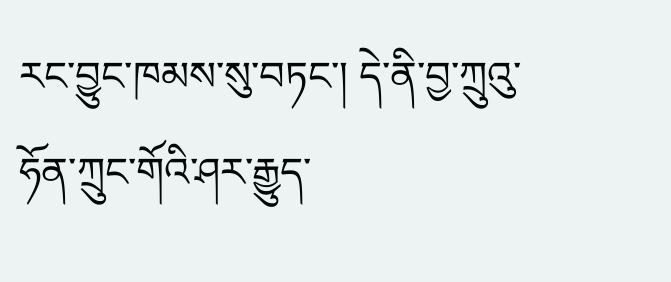རང་བྱུང་ཁམས་སུ་བཏང་། དེ་ནི་བྱ་ཀྲུའུ་ཧོན་ཀྲུང་གོའི་ཤར་རྒྱུད་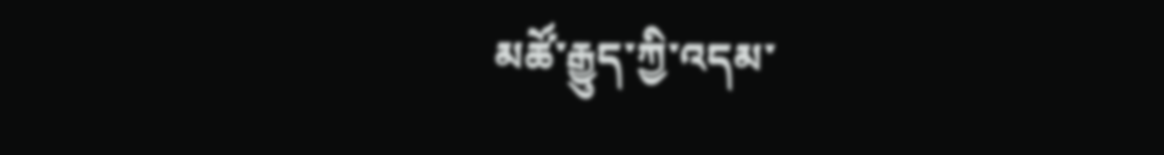མཚོ་རྒྱུད་ཀྱི་འདམ་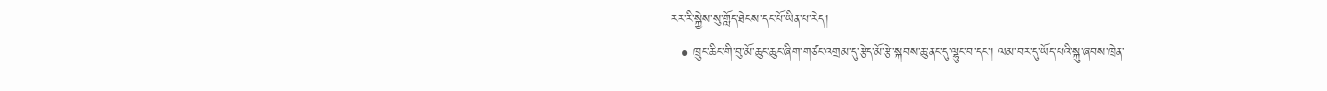རར་རི་སྐྱེས་སུ་གློད་ཐེངས་དང་པོ་ཡིན་པ་རེད།
  • ཁྲུང་ཆིང་གི་བུ་མོ་ཆུང་ཆུང་ཞིག་གཙང་འགྲམ་དུ་རྩེད་མོ་རྩེ་སྐབས་ཆུ་ནང་དུ་ལྷུང་བ་དང་། ལམ་བར་དུ་ཡོད་པའི་སྐུ་ཞབས་ཁྲེན་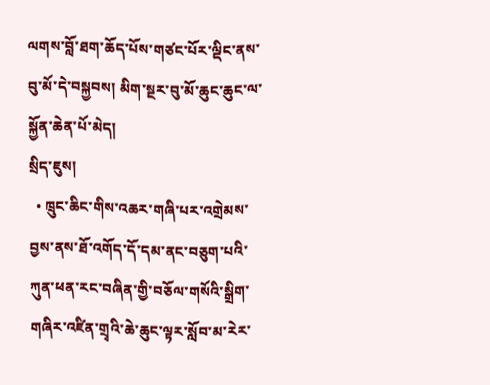ལགས་བློ་ཐག་ཆོད་པོས་གཙང་པོར་ལྡིང་ནས་བུ་མོ་དེ་བསྐྱབས། མིག་སྔར་བུ་མོ་ཆུང་ཆུང་ལ་སྐྱོན་ཆེན་པོ་མེད།
སྲིད་ཇུས།
  • ཁྲུང་ཆིང་གིས་འཆར་གཞི་པར་འགྲེམས་བྱས་ནས་ཐོ་འགོད་དོ་དམ་ནང་བཅུག་པའི་ཀུན་ཕན་རང་བཞིན་གྱི་བཅོལ་གསོའི་སྒྲིག་གཞིར་འཛིན་གྲྭའི་ཆེ་ཆུང་ལྟར་སློབ་མ་རེར་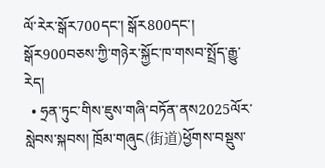ལོ་རེར་སྒོར700དང་། སྒོར800དང་། སྒོར900བཅས་ཀྱི་གཉེར་སྐྱོང་ཁ་གསབ་སྤྲོད་རྒྱུ་རེད།
  • ཧྲན་ཏུང་གིས་ཇུས་གཞི་བཏོན་ནས2025ལོར་སླེབས་སྐབས། ཁྲོམ་གཞུང(街道)ཕྱོགས་བསྡུས་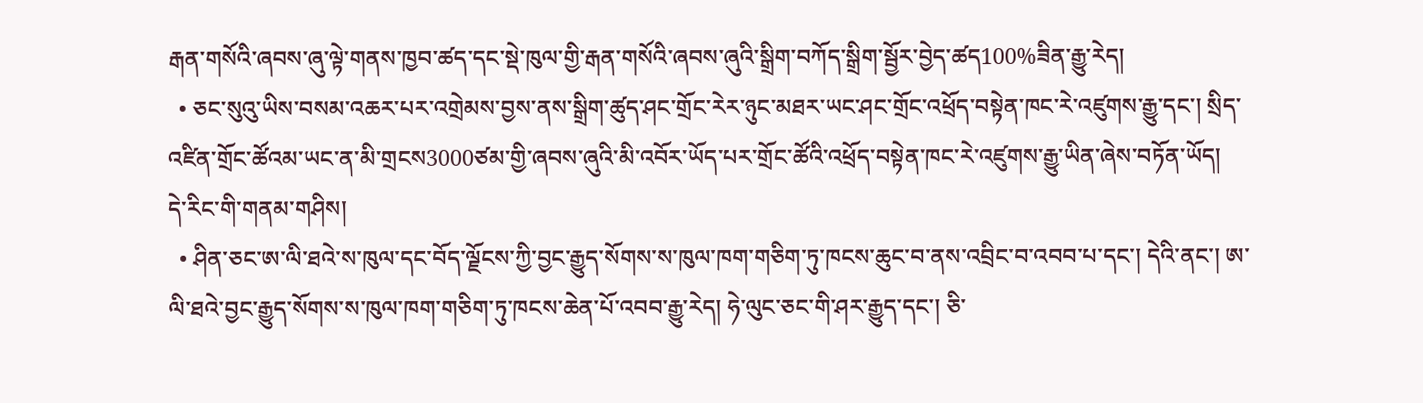རྒན་གསོའི་ཞབས་ཞུ་ལྟེ་གནས་ཁྱབ་ཚད་དང་སྡེ་ཁུལ་གྱི་རྒན་གསོའི་ཞབས་ཞུའི་སྒྲིག་བཀོད་སྒྲིག་སྦྱོར་བྱེད་ཚད100%ཟིན་རྒྱུ་རེད།
  • ཅང་སུའུ་ཡིས་བསམ་འཆར་པར་འགྲེམས་བྱས་ནས་སྒྲིག་ཚུད་ཤང་གྲོང་རེར་ཉུང་མཐར་ཡང་ཤང་གྲོང་འཕྲོད་བསྟེན་ཁང་རེ་འཛུགས་རྒྱུ་དང་། སྲིད་འཛིན་གྲོང་ཚོའམ་ཡང་ན་མི་གྲངས3000ཙམ་གྱི་ཞབས་ཞུའི་མི་འབོར་ཡོད་པར་གྲོང་ཚོའི་འཕྲོད་བསྟེན་ཁང་རེ་འཛུགས་རྒྱུ་ཡིན་ཞེས་བཏོན་ཡོད།
དེ་རིང་གི་གནམ་གཤིས།
  • ཤིན་ཅང་ཨ་ལི་ཐའེ་ས་ཁུལ་དང་བོད་ལྗོངས་ཀྱི་བྱང་རྒྱུད་སོགས་ས་ཁུལ་ཁག་གཅིག་ཏུ་ཁངས་ཆུང་བ་ནས་འབྲིང་བ་འབབ་པ་དང་། དེའི་ནང་། ཨ་ལི་ཐའེ་བྱང་རྒྱུད་སོགས་ས་ཁུལ་ཁག་གཅིག་ཏུ་ཁངས་ཆེན་པོ་འབབ་རྒྱུ་རེད། ཧེ་ལུང་ཅང་གི་ཤར་རྒྱུད་དང་། ཅི་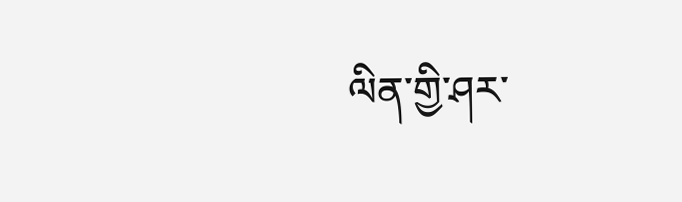ལིན་གྱི་ཤར་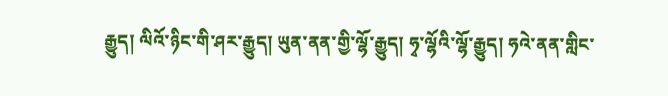རྒྱུད། ལིའོ་ཉིང་གི་ཤར་རྒྱུད། ཡུན་ནན་གྱི་ལྷོ་རྒྱུད། ཧྭ་ལྷོའི་ལྷོ་རྒྱུད། ཧའེ་ནན་གླིང་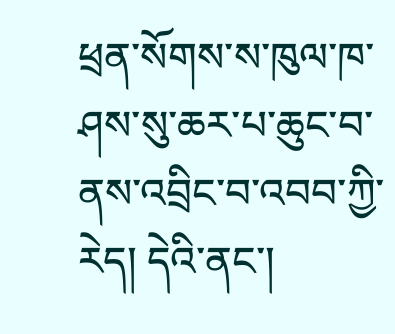ཕྲན་སོགས་ས་ཁུལ་ཁ་ཤས་སུ་ཆར་པ་ཆུང་བ་ནས་འབྲིང་བ་འབབ་ཀྱི་རེད། དེའི་ནང་།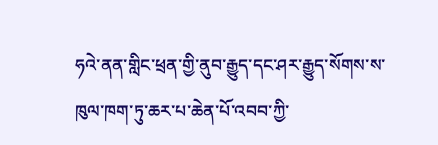ཧའེ་ནན་གླིང་ཕྲན་གྱི་ནུབ་རྒྱུད་དང་ཤར་རྒྱུད་སོགས་ས་ཁུལ་ཁག་ཏུ་ཆར་པ་ཆེན་པོ་འབབ་ཀྱི་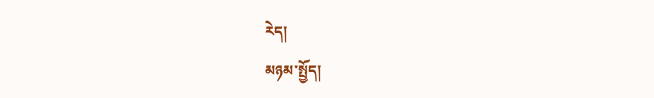རེད།
མཉམ་སྤྱོད།